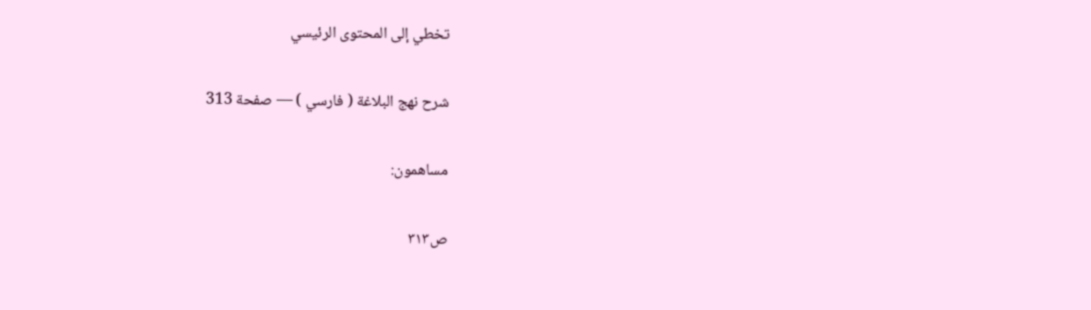تخطي إلى المحتوى الرئيسي

شرح نهج البلاغة ( فارسي ) — صفحة 313

مساهمون:

ص٣١٣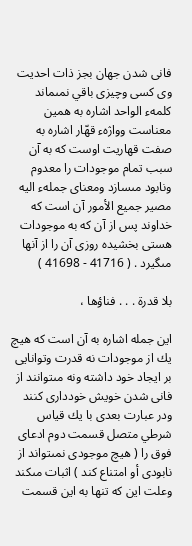فانى شدن جهان بجز ذات احديت وى كسى وچيزى باقي نمىماند كلمهء الواحد اشاره به همين معناست وواژهء قهّار اشاره به صفت قهاريت اوست كه به آن سبب تمام موجودات را معدوم ونابود مىسازد ومعناى جملهء اليه مصير جميع الأمور آن است كه خداوند پس از آن كه به موجودات هستى بخشيده روزى آن را از آنها مىگيرد . ( 41716 - 41698 )

بلا قدرة . . . فناؤها ،

اين جمله اشاره به آن است كه هيچ يك از موجودات نه قدرت وتوانايى بر ايجاد خود داشته ونه مىتوانند از فانى شدن خويش خوددارى كنند ودر عبارت بعدى با يك قياس شرطي متصل قسمت دوم ادعاى فوق را ( هيچ موجودى نمىتواند از نابودى أو امتناع كند ) اثبات مىكند وعلت اين كه تنها به اين قسمت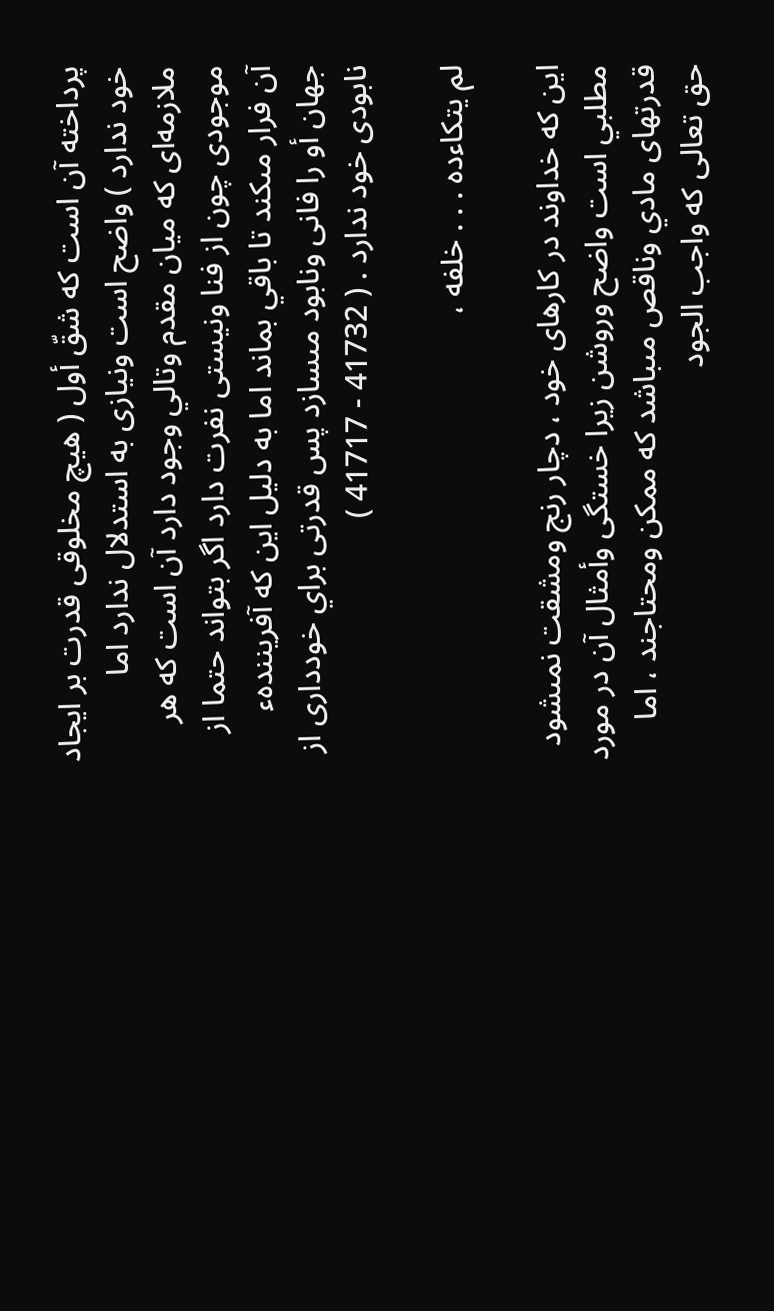پرداخته آن است كه شقّ أول ( هيچ مخلوقى قدرت بر ايجاد خود ندارد ) واضح است ونيازى به استدلال ندارد اما ملازمه‌اى كه ميان مقدم وتالي وجود دارد آن است كه هر موجودى چون از فنا ونيستى نفرت دارد اگر بتواند حتما از آن فرار مىكند تا باقي بماند اما به دليل اين كه آفرينندهء جهان أو را فانى ونابود مىسازد پس قدرتى براي خوددارى از نابودى خود ندارد . ( 41732 - 41717 )

لم يتكاءده . . . خلفه ،

اين كه خداوند در كارهاى خود ، دچار رنج ومشقت نمىشود مطلبي است واضح وروشن زيرا خستگى وأمثال آن در مورد قدرتهاى مادي وناقص مىباشد كه ممكن ومحتاجند ، اما حق تعالى كه واجب الجود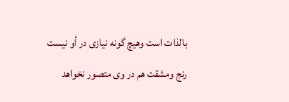بالذات است وهيچ گونه نيازى در أو نيست رنج ومشقت هم در وى متصور نخواهد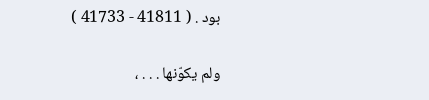بود . ( 41811 - 41733 )

ولم يكوّنها . . . ،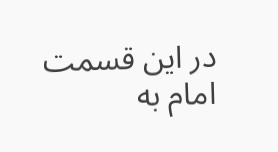در اين قسمت امام به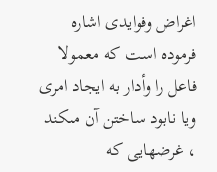اغراض وفوايدى اشاره فرموده است كه معمولا فاعل را وأدار به ايجاد امرى ويا نابود ساختن آن مىكند ، غرضهايى كه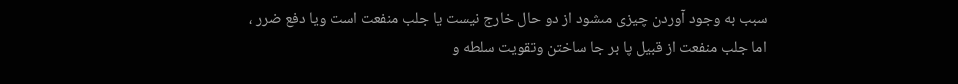سبب به وجود آوردن چيزى مىشود از دو حال خارج نيست يا جلب منفعت است ويا دفع ضرر ، اما جلب منفعت از قبيل پا بر جا ساختن وتقويت سلطه و